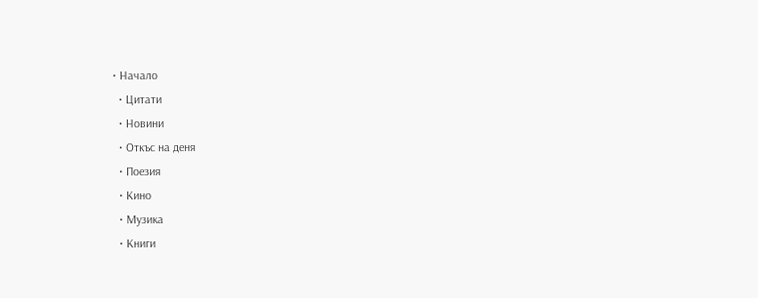• Начало
  • Цитати
  • Новини
  • Откъс на деня
  • Поезия
  • Кино
  • Музика
  • Книги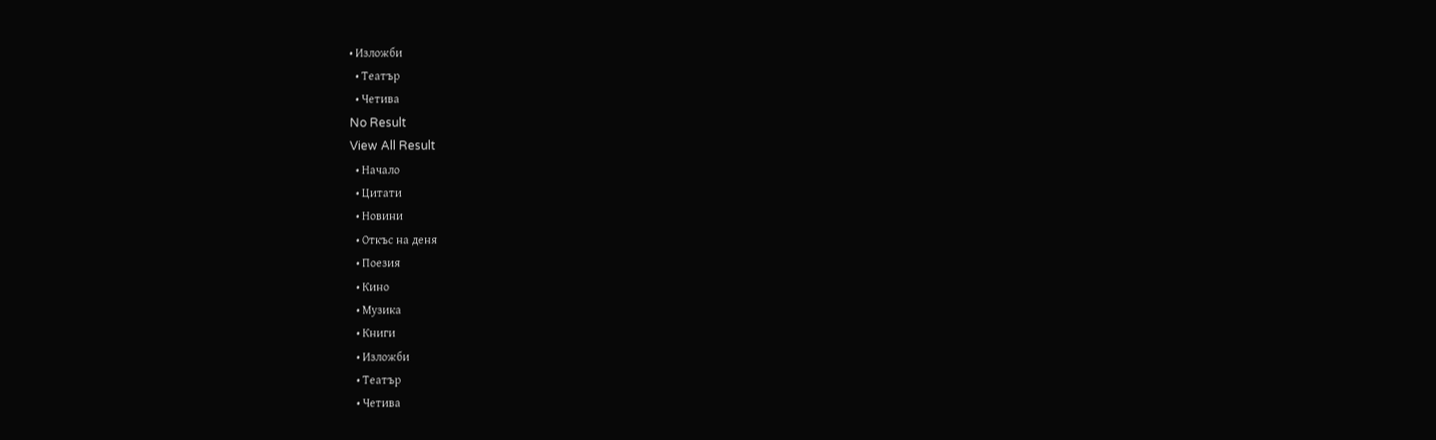• Изложби
  • Театър
  • Четива
No Result
View All Result
  • Начало
  • Цитати
  • Новини
  • Откъс на деня
  • Поезия
  • Кино
  • Музика
  • Книги
  • Изложби
  • Театър
  • Четива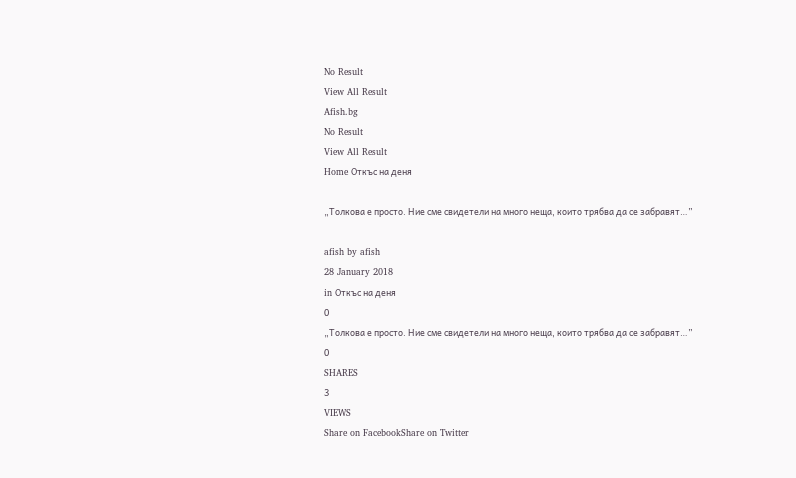No Result
View All Result
Afish.bg
No Result
View All Result
Home Откъс на деня

„Толкова е просто. Ние сме свидетели на много неща, които трябва да се забравят…”

afish by afish
28 January 2018
in Откъс на деня
0
„Толкова е просто. Ние сме свидетели на много неща, които трябва да се забравят…”
0
SHARES
3
VIEWS
Share on FacebookShare on Twitter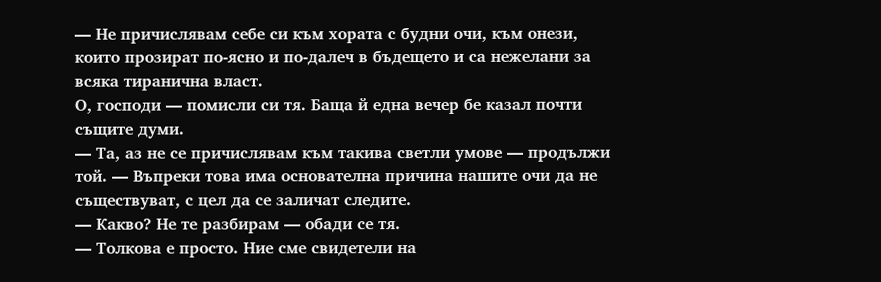— Не причислявам себе си към хората с будни очи, към онези, които прозират по-ясно и по-далеч в бъдещето и са нежелани за всяка тиранична власт.
О, господи — помисли си тя. Баща й една вечер бе казал почти същите думи.
— Та, аз не се причислявам към такива светли умове — продължи той. — Въпреки това има основателна причина нашите очи да не съществуват, с цел да се заличат следите.
— Какво? Не те разбирам — обади се тя.
— Толкова е просто. Ние сме свидетели на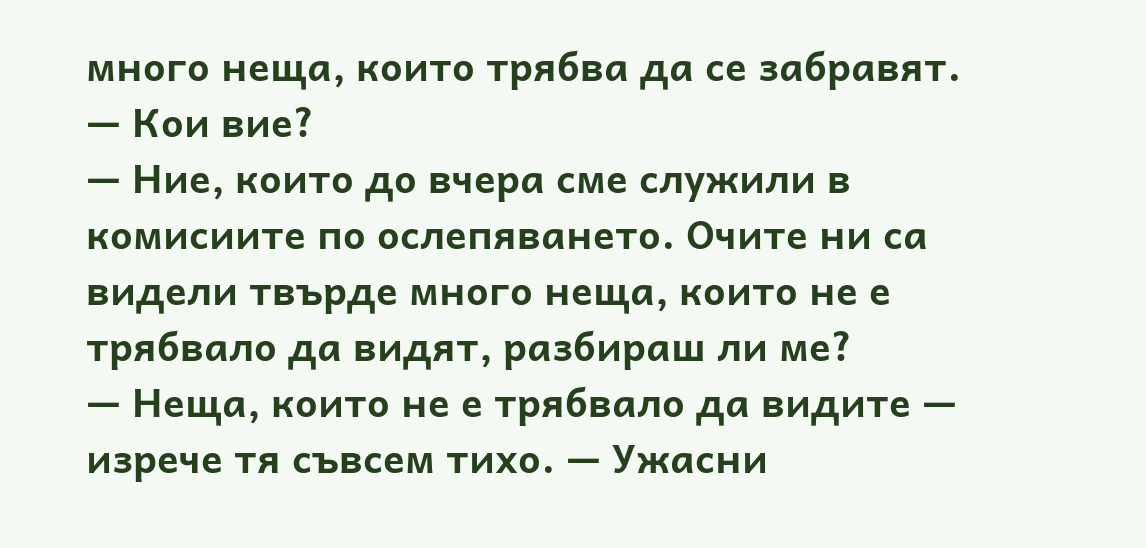много неща, които трябва да се забравят.
— Кои вие?
— Ние, които до вчера сме служили в комисиите по ослепяването. Очите ни са видели твърде много неща, които не е трябвало да видят, разбираш ли ме?
— Неща, които не е трябвало да видите — изрече тя съвсем тихо. — Ужасни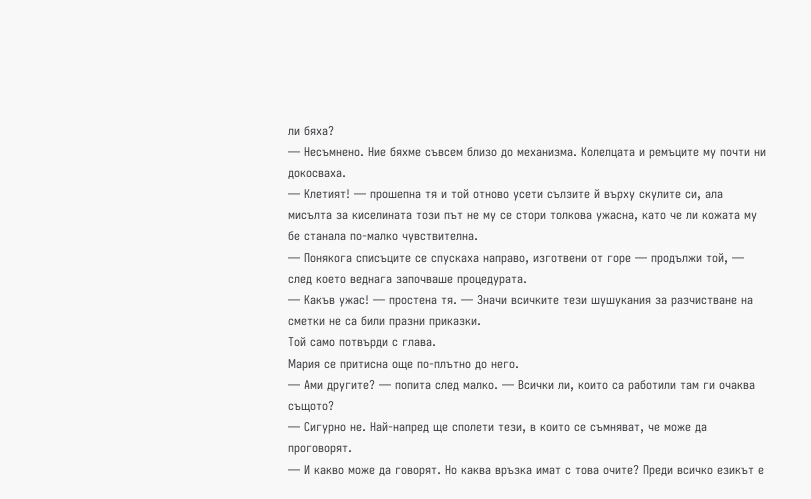ли бяха?
— Несъмнено. Ние бяхме съвсем близо до механизма. Колелцата и ремъците му почти ни докосваха.
— Клетият! — прошепна тя и той отново усети сълзите й върху скулите си, ала мисълта за киселината този път не му се стори толкова ужасна, като че ли кожата му бе станала по-малко чувствителна.
— Понякога списъците се спускаха направо, изготвени от горе — продължи той, — след което веднага започваше процедурата.
— Какъв ужас! — простена тя. — Значи всичките тези шушукания за разчистване на сметки не са били празни приказки.
Той само потвърди с глава.
Мария се притисна още по-плътно до него.
— Ами другите? — попита след малко. — Всички ли, които са работили там ги очаква същото?
— Сигурно не. Най-напред ще сполети тези, в които се съмняват, че може да проговорят.
— И какво може да говорят. Но каква връзка имат с това очите? Преди всичко езикът е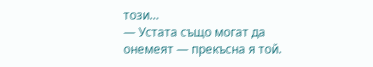този…
— Устата също могат да онемеят — прекъсна я той.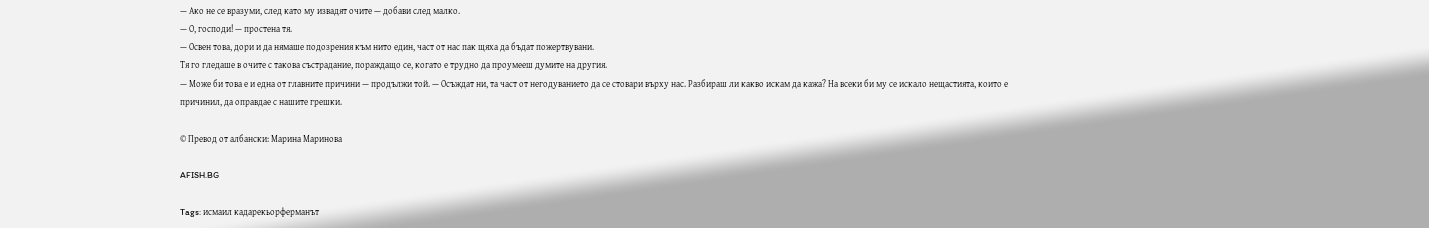— Ако не се вразуми, след като му извадят очите — добави след малко.
— О, господи! — простена тя.
— Освен това, дори и да нямаше подозрения към нито един, част от нас пак щяха да бъдат пожертвувани.
Тя го гледаше в очите с такова състрадание, пораждащо се, когато е трудно да проумееш думите на другия.
— Може би това е и една от главните причини — продължи той. — Осъждат ни, та част от негодуванието да се стовари върху нас. Разбираш ли какво искам да кажа? На всеки би му се искало нещастията, които е причинил, да оправдае с нашите грешки.

© Превод от албански: Марина Маринова

AFISH.BG

Tags: исмаил кадарекьорферманът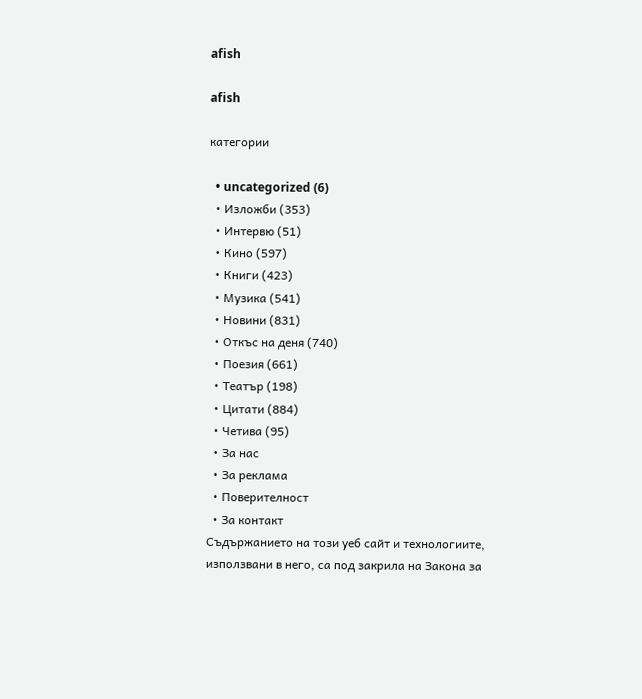afish

afish

категории

  • uncategorized (6)
  • Изложби (353)
  • Интервю (51)
  • Кино (597)
  • Книги (423)
  • Музика (541)
  • Новини (831)
  • Откъс на деня (740)
  • Поезия (661)
  • Театър (198)
  • Цитати (884)
  • Четива (95)
  • За нас
  • За реклама
  • Поверителност
  • За контакт
Съдържанието на този уеб сайт и технологиите, използвани в него, са под закрила на Закона за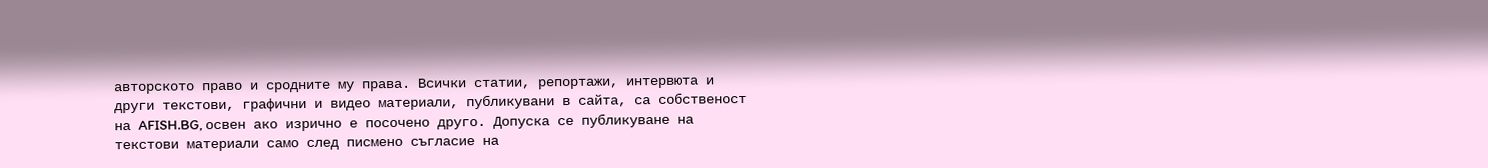авторското право и сродните му права. Всички статии, репортажи, интервюта и други текстови, графични и видео материали, публикувани в сайта, са собственост на AFISH.BG, освен ако изрично е посочено друго. Допуска се публикуване на текстови материали само след писмено съгласие на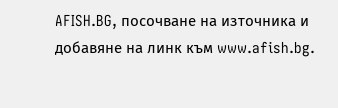AFISH.BG, посочване на източника и добавяне на линк към www.afish.bg.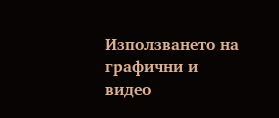Използването на графични и видео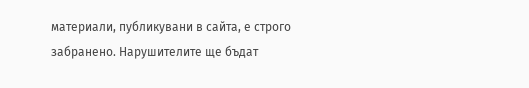материали, публикувани в сайта, е строго забранено. Нарушителите ще бъдат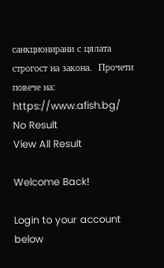санкционирани с цялата строгост на закона.  Прочети повече на: https://www.afish.bg/
No Result
View All Result

Welcome Back!

Login to your account below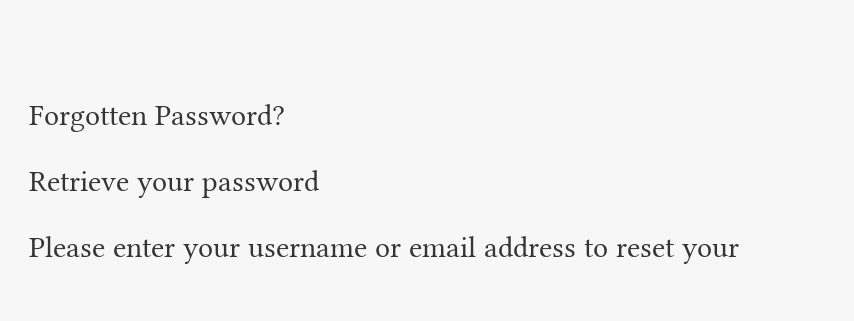Forgotten Password?

Retrieve your password

Please enter your username or email address to reset your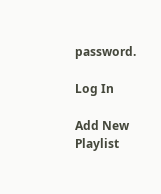password.

Log In

Add New Playlist